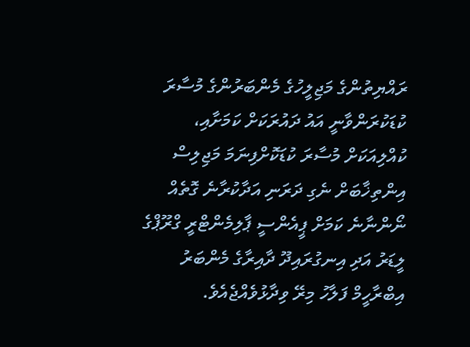ރައްޔިތުންގެ މަޖިލީހުގެ މެންބަރުންގެ މުސާރަ ކުޑަކުރަންވާނީ އައު ދައުރަކަށް ކަމަށާއި، ކުއްލިއަކަށް މުސާރަ ކުޑަކޮށްފިނަމަ މަޖިލިސް އިންތިޚާބަށް ނެގި ދަރަނި އަދާކުރާނެ ގޮތެއް ނޯންނާނެ ކަމަށް ޕީއެންސީ ޕާލިމެންޓްރީ ގްރޫޕްގެ ލީޑަރު އަދި އިނގުރައިދޫ ދާއިރާގެ މެންބަރު އިބްރާހީމް ފަލާހު މިރޭ ވިދާޅުވެއްޖެއެވެ.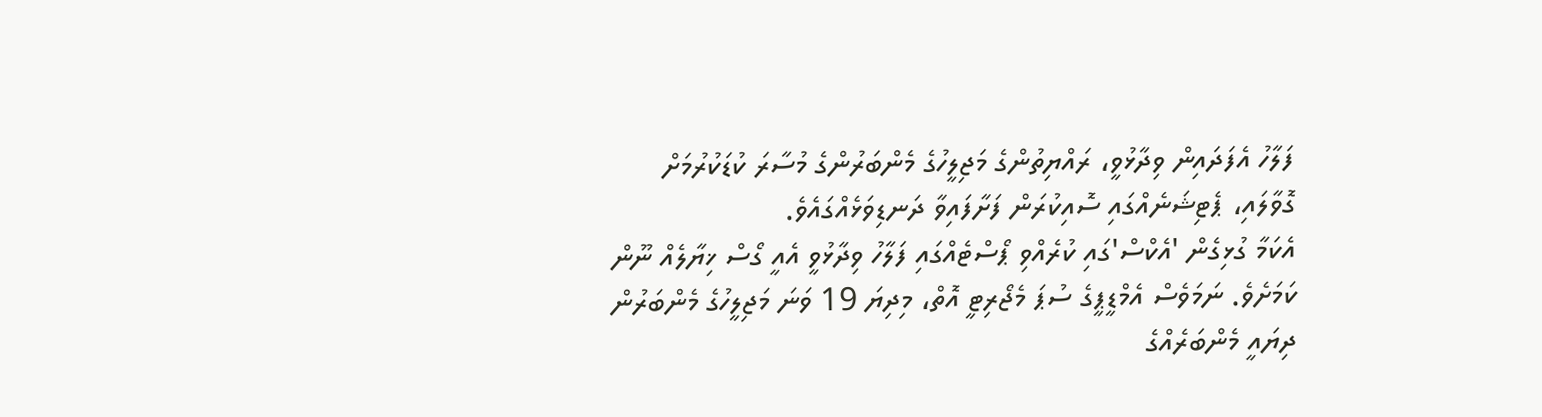ފަލާހު އެފަދައިން ވިދާޅުވީ، ރައްޔިތުންގެ މަޖިލީހުގެ މެންބަރުންގެ މުސާރަ ކުޑަކުރުމަށް ގޮވާލައި، ޕެޓިޝަނެއްގައި ސޮއިކުރަން ފަށާފައިވާ ދަނޑިވަޅެއްގައެވެ.
އެކަމާ ގުޅިގެން 'އެކްސް'ގައި ކުރެއްވި ޕޯސްޓެއްގައި ފަލާހު ވިދާޅުވީ އެއީ ގޯސް ޚިޔާލެއް ނޫން ކަމަށެވެ. ނަމަވެސް އެމްޑީޕީގެ ސުޕަ މެޖޯރިޓީ އޮތް، މިދިޔަ 19 ވަނަ މަޖިލީހުގެ މެންބަރުން ދިޔައީ މެންބަރެއްގެ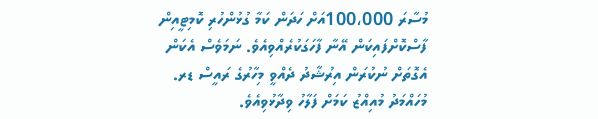މުސާރަ 100،000އަށް ހަދަން ކަމާ ގުޅުންހުރި ކޮމިޓީއިން ފާސްކޮށްފައިކަން އޭނާ ފާހަގަކުރެއްވިއެވެ. ނަމަވެސް އެކަން އެގޮތަށް ނުކުރަން އިރުޝާދު ދެއްވީ މިހާރުގެ ރައީސް ޑރ. މުހައްމަދު މުއިއްޒު ކަމަށް ފަލާހު ވިދާޅުވިއެވެ.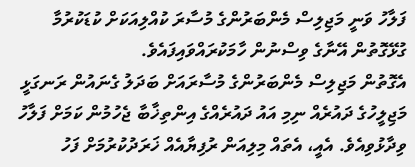ފަލާހު ވަނީ މަޖިލިސް މެންބަރުންގެ މުސާރަ ކުއްލިއަކަށް ކުޑަކުރުމާ ގުޅޭގޮތުން އޭނާގެ ވިސްނުން ހާމަކުރައްވައިފައެވެ.
އެގޮތުން މަޖިލިސް މެންބަރުންގެ މުސާރައަށް ބަދަލު ގެނައުން ރަނގަޅީ މަޖިލީހުގެ ދައުރެއް ނިމި އައު ދައުރެއްގެ އިންތިޚާބާ ޖެހުމުން ކަމަށް ފަލާހު ވިދާޅުވިއެވެ. އެއީ، އެތައް މިލިއަން ރުފިޔާއެއް ޚަރަދުކުރުމަށް ފަހު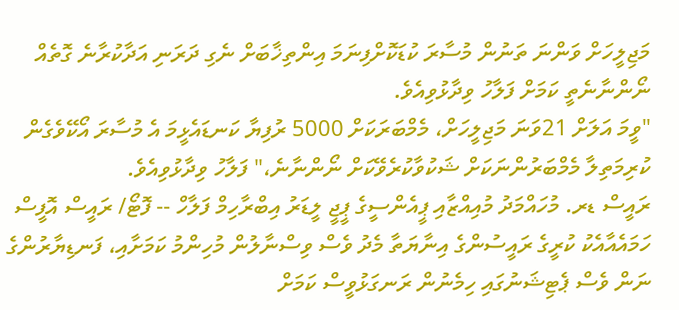މަޖިލީހަށް ވަންނަ ތަނުން މުސާރަ ކުޑަކޮށްފިނަމަ އިންތިޚާބަށް ނެގި ދަރަނި އަދާކުރާނެ ގޮތެއް ނޯންނާނެތީ ކަމަށް ފަލާހު ވިދާޅުވިއެވެ.
"ވީމަ އަލަށް 21ވަނަ މަޖިލީހަށް، މެމްބަރަކަށް 5000 ރުފިޔާ ކަނޑައެޅީމަ އެ މުސާރަ އޯކޭވެގެން ކުރިމަތިލާ މެމްބަރުންނަކަށް ޝަކުވާކުރެވޭކަށް ނޯންނާނެ،" ފަލާހު ވިދާޅުވިއެވެ.
ރައީސް ޑރ. މުހައްމަދު މުއިއްޒާއި ޕީއެންސީގެ ޕީޖީ ލީޑަރު އިބްރާހިމް ފަލާހް -- ފޮޓޯ/ ރައީސް އޮފީސް
ހަމައެއާއެކު ކުރީގެ ރައީސުންގެ އިނާޔަތާ މެދު ވެސް ވިސްނާލުން މުހިންމު ކަމަށާއި، ފަނޑިޔާރުންގެ ނަން ވެސް ޕެޓިޝަނުގައި ހިމެނުން ރަނގަޅުވީސް ކަމަށް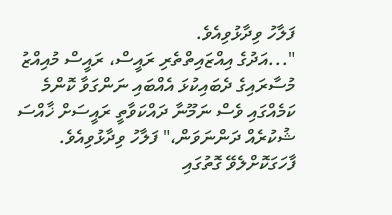ފަލާހު ވިދާޅުވިއެވެ.
"...އަދުގެ އިއްޒައިތްތެރި ރައީސް، ރައީސް މުއިއްޒު މުސާރައިގެ ދެބައިކުޅަ އެއްބައި ނަންގަވާ ކޮންމެ ކަމެއްގައި ވެސް ނަމޫނާ ދައްކަވާތީ ރައީސަށް ޚާއްސަ ޝުކުރެއް ދަންނަވަން،" ފަލާހު ވިދާޅުވިއެވެ.
ފާހަގަކޮށްލެވޭ ގޮތުގައި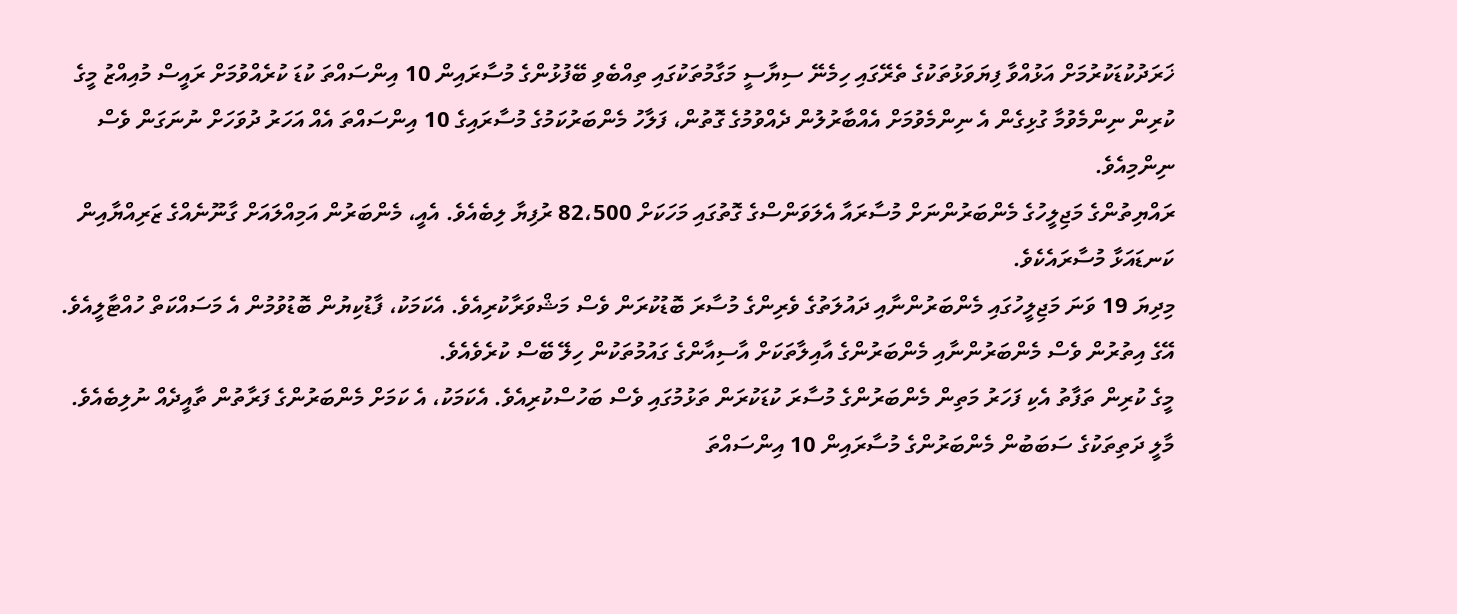ޚަރަދުކުޑަކުރުމަށް އަޅުއްވާ ފިޔަވަޅުތަކުގެ ތެރޭގައި ހިމެނޭ ސިޔާސީ މަގާމުތަކުގައި ތިއްބެވި ބޭފުޅުންގެ މުސާރައިން 10 އިންސައްތަ ކުޑަ ކުރެއްވުމަށް ރައީސް މުއިއްޒު މީގެ ކުރިން ނިންމެވުމާ ގުޅިގެން އެ ނިންމެވުމަށް އެއްބާރުލުން ދެއްވުމުގެ ގޮތުން، ފަލާހު މެންބަރުކަމުގެ މުސާރައިގެ 10 އިންސައްތަ އެއް އަހަރު ދުވަހަށް ނުނަގަން ވެސް ނިންމިއެވެ.
ރައްޔިތުންގެ މަޖިލީހުގެ މެންބަރުންނަށް މުސާރައާ އެލަވަންސްގެ ގޮތުގައި މަހަކަށް 82،500 ރުފިޔާ ލިބެއެވެ. އެއީ، މެންބަރުން އަމިއްލައަށް ގާނޫނެއްގެ ޒަރިއްޔާއިން ކަނޑައަޅާ މުސާރައެކެވެ.
މިދިޔަ 19 ވަނަ މަޖިލީހުގައި މެންބަރުންނާއި ދައުލަތުގެ ވެރިންގެ މުސާރަ ބޮޑުކުރަން ވެސް މަޝްވަރާކުރިއެވެ. އެކަމަކު، ފާޑުކިޔުން ބޮޑުވުމުން އެ މަސައްކަތް ހުއްޓާލީއެވެ. އޭގެ އިތުރުން ވެސް މެންބަރުންނާއި މެންބަރުންގެ އާއިލާތަކަށް އާސިއާންގެ ގައުމުތަކުން ހިލޭ ބޭސް ކުރެވެއެވެ.
މީގެ ކުރިން ތަފާތު އެކި ފަހަރު މަތިން މެންބަރުންގެ މުސާރަ ކުޑަކުރަން ތަޅުމުގައި ވެސް ބަހުސްކުރިއެވެ. އެކަމަކު، އެ ކަމަށް މެންބަރުންގެ ފަރާތުން ތާއީދެއް ނުލިބެއެވެ.
މާލީ ދަތިތަކުގެ ސަބަބުން މެންބަރުންގެ މުސާރައިން 10 އިންސައްތަ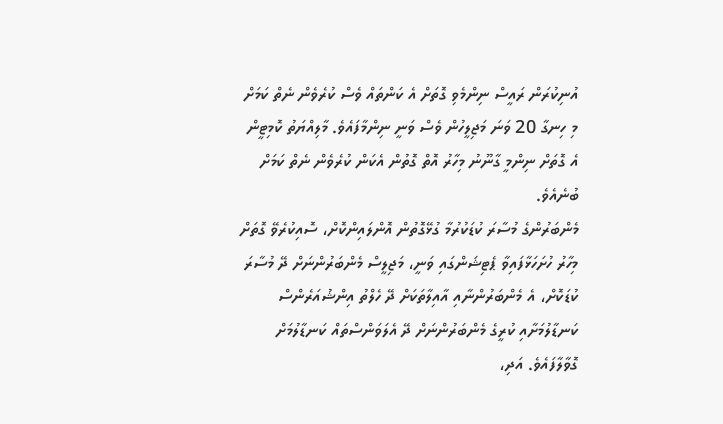އުނިކުރަން ރައީސް ނިންމެވި ގޮތަށް އެ ކަންތައް ވެސް ކުރެވެން ނެތް ކަމަށް މި ހިނގާ 20 ވަނަ މަޖިލީހުން ވެސް ވަނީ ނިންމާފައެވެ. މާލިއްޔަތު ކޮމިޓީން އެ ގޮތަށް ނިންމީ ގާނޫނު މިހާރު އޮތް ގޮތުން އެކަން ކުރެވެން ނެތް ކަމަށް ބުނެއެވެ.
މެންބަރުންގެ މުސާރަ ކުޑަކުރުމާ ގުޅޭގޮތުން އޮންލައިންކޮށް، ސޮއިކުރެވޭ ގޮތަށް މިހާރު ހުށަހަޅާފައިވާ ޕެޓިޝަންގައި ވަނީ، މަޖިލީސް މެންބަރުންނަށް ދޭ މުސާރަ ކުޑަކޮށް، އެ މެންބަރުންނާއި އާއިލާތަކަށް ދޭ ހެލްތު އިންޝުއަރެންސް ކަނޑާލުމަށާއި ކުރީގެ މެންބަރުންނަށް ދޭ އެލަވަންސްތައް ކަނޑާލުމަށް ގޮވާލާފައެވެ. އަދި،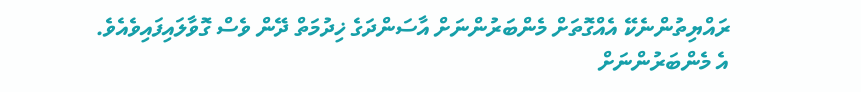ރައްޔިތުންނެކޭ އެއްގޮތަށް މެންބަރުންނަށް އާސަންދަގެ ޚިދުމަތް ދޭން ވެސް ގޮވާލައިފައިވެއެވެ.
އެ މެންބަރުންނަށް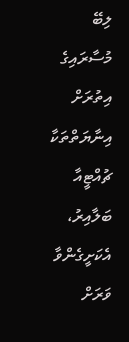ލިބޭ މުސާރައިގެ އިތުރަށް އިނާޔަތްތަކާ ޗުއްޓީއާ ބަލާއިރު، އެކަށީގެންވާ ވަރަށް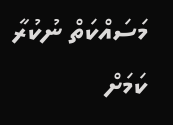މަސައްކަތް ނުކުރާ ކަމަށް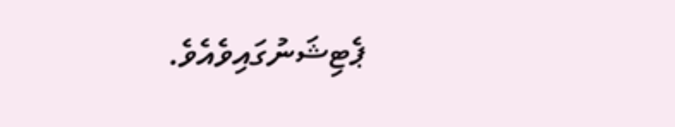ޕެޓިޝަނުގައިވެއެވެ.